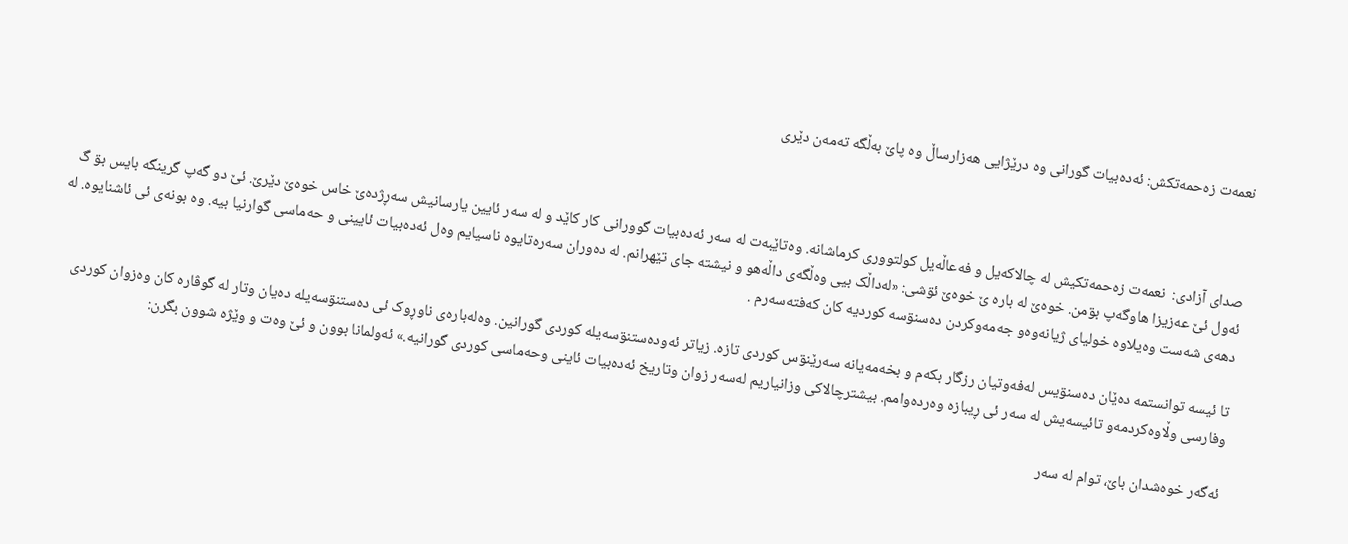نعمه‌ت زه‌حمه‌تکش: ئەدەبیات گورانی وە درێژایی هەزارساڵ وە پاێ بەڵگە تەمەن دێری



صدای آزادی:  نعمه‌ت زه‌حمه‌تکیش له‌ چالاکه‌یل و فه‌عاڵه‌یل کولتووری کرماشانه‌. وه‌تاێبه‌ت له‌ سه‌ر ئه‌ده‌بیات گوورانی کار کاێد و له‌ سه‌ر ئایین یارسانیش سه‌ڕژده‌ێ خاس خوه‌ێ دێرێ. ئێ دو گه‌پ گرینگه‌ بایس بۊ گ ئه‌ول ئێ عه‌زیزا هاوگه‌پ بۊمن. خوه‌ێ له‌ باره‌ ێ خوه‌ێ ئۊشی: «لەداڵک بیی وەڵگەی داڵەهو و نیشتە جای تێهرانم. لە دەوران سەرەتایوە ناسیایم وەل ئەدەبیات ئایینی و حەماسی گوارنیا بیە. وە بونەی ئی ئاشنایوە. لە دهەی شەست وەیلاوە خولیای ژیانەوەو جەمەوکردن دەسنۊسە کوردیە کان کەفتەسەرم .

تا ئیسە توانستمە دەێان دەسنۊیس لەفەوتیان رزگار بکەم و بخەمەیانە سەرێنۊس کوردی تازە. زیاتر ئەودەستنۊسەیلە کوردی گورانین. وەلەبارەی ناوڕوک ئی دەستنۊسەیله دەیان وتار لە گوڤارە کان وەزوان کوردی وفارسی وڵاوەکردمەو تائیسەیش لە سەر ئی ڕیبازە وەردەوامم. بیشترچالاکی وزانیاریم لەسەر زوان وتاریخ ئەدەبیات ئاینی وحەماسی کوردی گورانیە.» ئه‌ولمانا بوون و ئێ وه‌ت و وێژه‌ شوون بگرن:

ئه‌گه‌ر خوه‌شدان باێ، توام له‌ سه‌ر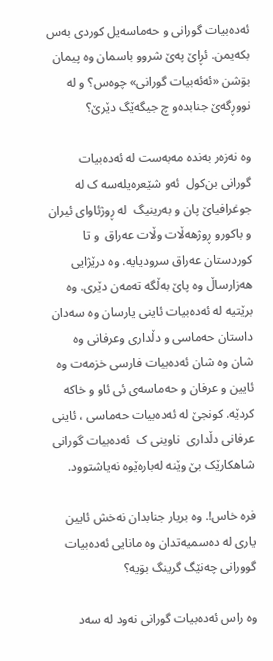ئه‌ده‌بیات گورانی و حه‌ماسه‌یل کوردی به‌س بکه‌یمن. ئڕاێ په‌ێ شروو باسمان وه‌ پیمان بۊشن «ئه‌ئه‌بیات گورانی» چوه‌س؟ و له‌ نووڕگه‌ێ جنابده‌و چ جیگه‌ێگ دێرێ؟

وە نەزەر بەندە مەبەست لە ئەدەبیات گورانی بن‌کول  ئەو شێعرەیلەسە ک لە جوغرافیاێ پان و بەرینیگ  لە ڕوژئاوای ئیران و باکورو ڕوژهەڵات وڵات عەراق  و تا کوردستان عەراق سرودیایە. وە درێژایی هەزارساڵ وە پاێ بەڵگە تەمەن دێری. وە برێتیە لە ئەدەبیات ئاینی یارسان وە سەدان داستان حەماسی و دڵداری وعرفانی وە شان وە شان ئەدەبیات فارسی خزمەت وە ئایین و عرفان و حەماسەی ئی ئاو و خاکە کردێە. کونجێ له ئەدەبیات حەماسی ، ئاینی عرفانی دڵداری  ناوینی ک  ئەدەبیات گورانی شاهکارێک بێ وێنە لەبارەێوە نەیاشتوود.

فره‌ خاس!. وه‌ بریار جنابدان نه‌خش ئایین یاری له‌ ده‌سمیه‌تدان وه‌ مانایی ئه‌ده‌بیات گوورانی چه‌نێگ گرینگ بۊیه‌؟

وه‌ راس ئەدەبیات گورانی نەود لە سەد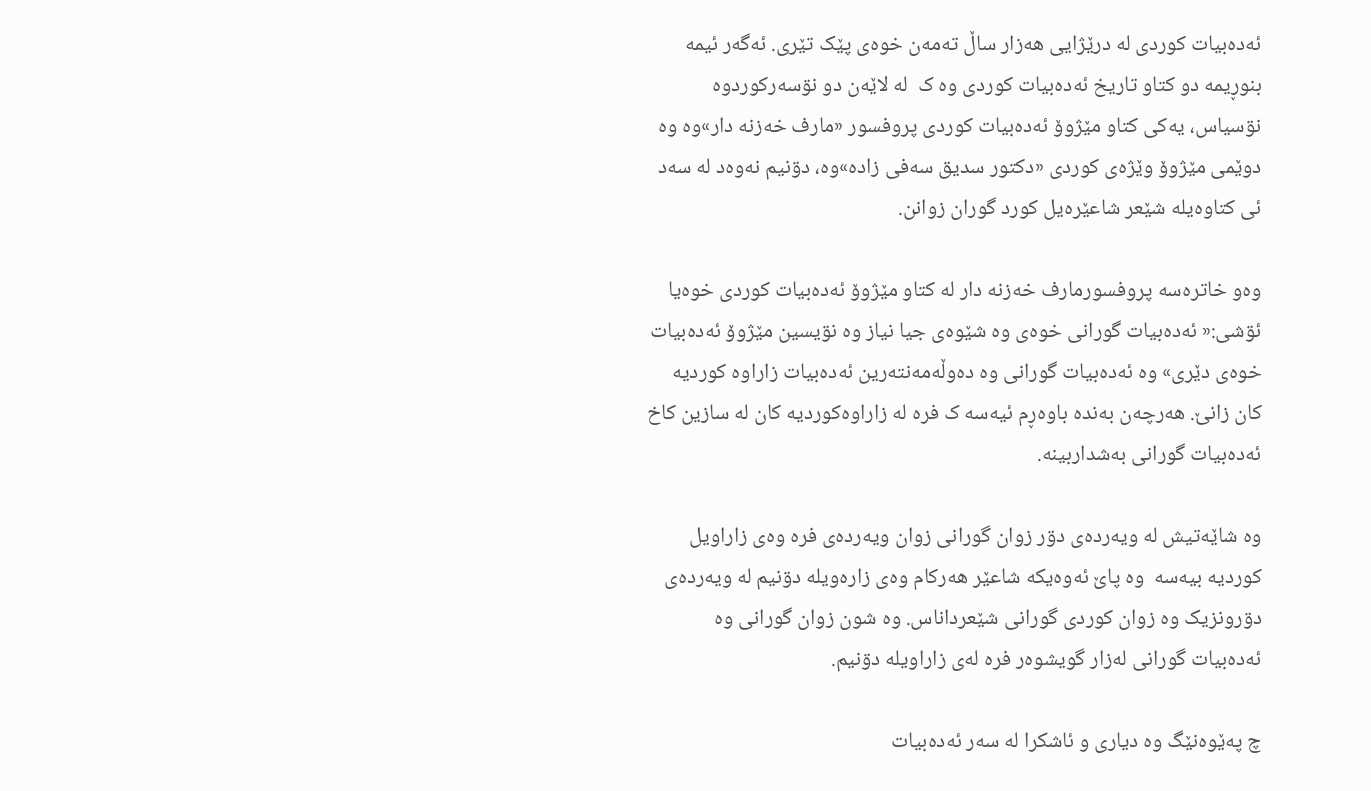ئەدەبیات کوردی لە درێژایی هەزار ساڵ تەمەن خوەی پێک تێری. ئەگەر ئیمە بنوڕیمە دو کتاو تاریخ ئەدەبیات کوردی وە ک  لە لاێەن دو نۊسەرکوردوە نۊسیاس، یەکی کتاو مێژوۆ ئەدەبیات کوردی پروفسور «مارف خەزنە دار»وە وە دوێمی مێژوۆ وێژەی کوردی «دکتور سدیق سەفی زادە»وە، دۊنیم نەوەد لە سەد ئی کتاوەیلە شێعر شاعێرەیل کورد گوران زوانن.

وەو خاترەسە پروفسورمارف خەزنە دار لە کتاو مێژوۆ ئەدەبیات کوردی خوەیا ئۊشی:« ئەدەبیات گورانی خوەی وە شێوەی جیا نیاز وە نۊیسین مێژوۆ ئەدەبیات خوەی دێری» وە ئەدەبیات گورانی وە دەوڵەمەنتەرین ئەدەبیات زاراوە کوردیە کان زانێ. هەرچەن بەندە باوەڕم ئیەسە ک فرە لە زاراوەکوردیە کان لە سازین کاخ ئەدەبیات گورانی بەشداربینە.

وە شاێەتیش لە ویەردەی دۊر زوان گورانی زوان ویەردەی فرە وەی زاراویل کوردیە بیەسە  وە پاێ ئەوەیکە شاعێر هەرکام وەی زارەویلە دۊنیم لە ویەردەی دۊرونزیک وە زوان کوردی گورانی شێعرداناس. وە شون زوان گورانی وە ئەدەبیات گورانی لەزار گویشوەر فرە لەی زاراویلە دۊنیم.

چ په‌ێوه‌نێگ وه‌ دیاری و ئاشکرا له‌ سه‌ر ئه‌ده‌بیات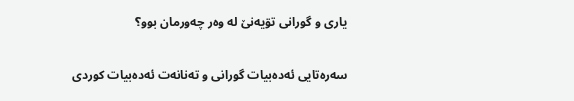یاری و گورانی تۊیه‌نێ له‌ وه‌ر چه‌ورمان بوو؟

سەرەتایی ئەدەبیات گورانی و تەنانەت ئەدەبیات کوردی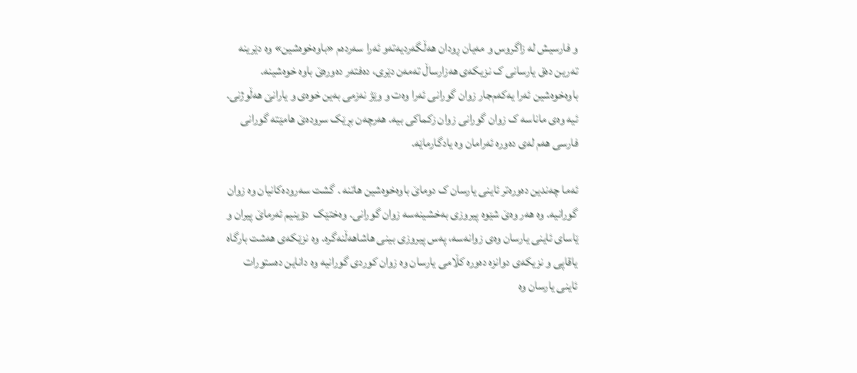و فارسیش لە زاگروس و مەیان ڕودان هەڵگەردیەتەو ئەرا سەردەم «باوەخوەشین» وە دێرینە تەرین دەق یارسانی ک نزیکەی هەزارساڵ تەمەن دێری، دەفتەر دەورەێ باوە خوەشینە. باوەخوەشین ئەرا یەکەم‌جار زوان گورانی ئەرا وه‌ت و وێژ نەزمی بەین خوەی و یارانێ هەڵوژنی. ئیە وەی ماناسە ک زوان گورانی زوان زکماکی بیە. هەرچەن بڕێک سرودەێ هامێتە گورانی فارسی هەم لەی دەورە ئەرامان وە یادگارماێه‌.

ئەما چەندین دەورەتر ئاینی یارسان ک دوماێ باوەخوەشین هاتنه‌ . گشت سەرودەکانیان وە زوان گورانیە. وە هەر وەێ شێوە پیروزی بەخشینەسە زوان گورانی. وەختێک  دۊینیم ئەرماێ پیران و ێاسای ئاینی یارسان وەی زوانەسە، پەس پیروزی بینی هاشاهەڵنەگرە. وە نزێکەی هەشت بارگاە یاقاپی و نزیکەی دوانزە دەورە کڵامی یارسان وە زوان کوردی گورانیە وە داناین دەستورات ئاینی یارسان وە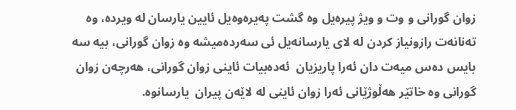زوان گورانی و وت و ویژ پیرەیل وە گشت پەیرەوەیل ئایین یارسان لە ویردە، وە تەنانەت رازونیاز کردن لە لای یارسانەیل ئی سەردەمیشە وە زوان گورانی، بیە سە بایس دەس میەت دان ئەرا پاریزیان  ئەدەبیات ئاینی زوان گورانی، هەرچەن زوان گورانی وە خاتێر هەڵوژێانی ئەرا زوان ئاینی لە لاێەن پیران  یارسانوە.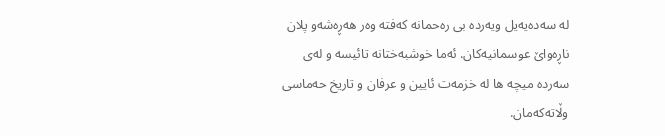لە سەدەیەیل ویەردە بی رەحمانە کەفتە وەر هەڕەشەو پلان ناڕەواێ عوسمانیەکان. ئەما خوشبەختانە تائیسە و لەی  سەردە میچە ها لە خزمەت ئایین و عرفان و تاریخ حەماسی وڵاتەکەمان.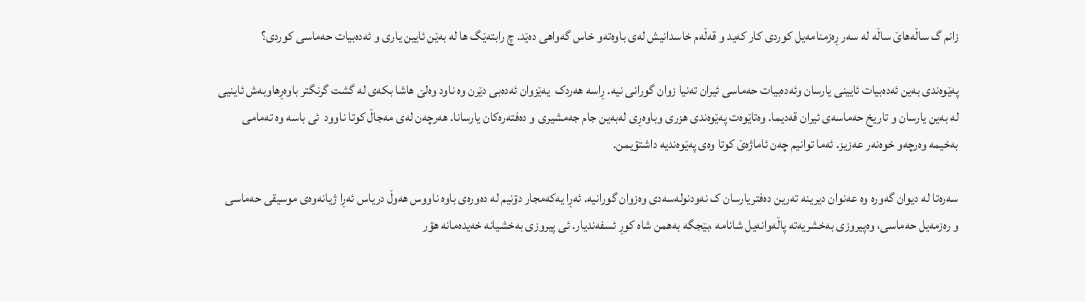زانم گ ساڵه‌هاێ ساڵه‌ له‌ سه‌ر ڕه‌زمنامه‌یل کوردی کار که‌ید و قه‌ڵه‌م خاسدانیش له‌ی باوه‌ته‌و خاس گه‌واهی ده‌ێد. چ رابته‌ێگ ها له‌ به‌ێن ئایین یاری و ئه‌ده‌بیات حه‌ماسی کوردی؟

پەێوەندی بەین ئەدەبیات ئایینی یارسان وئەدەبیات حەماسی ئیران تەنیا زوان گورانی نیە. ڕاسە هەردک  یەێزوان ئەدەبی دێرن وە ناود وەلێ هاشا بکەی لە گشت گرنگتر باوەڕهاوبەش ئاینیی لە بەین یارسان و تاریخ حەماسەی ئیران قەدیما. وەتاێوەت پەێوەندی هزری وباوەڕی لەبەین جام جەمشیری و دەفتەرەکان یارسانا. هەرچەن لەی مەجاڵ کوتا ناوود  ئی باسە وە تەمامی بەخیمە وەرچەو خوەنەر عەزیز. ئەما توانیم چەن ئاماژەێ کوتا وەی پەێوەندیە داشتۊیمن.

سەرەتا لە دیوان گەورە وە عەنوان دیرینە تەرین دەفتریارسان ک نەودنولەسەدی وەزوان گورانیە. ئەڕا یەکەمجار دۊنیم لە دەورەی باوە ناووس هەوڵ دریاس ئەڕا ژیانەوەی موسیقی حەماسی و رەزمەیل حەماسی، وەپیروزی بەخشریەتە پاڵەوانەیل شانامە ،بێجگە بەهمن شاە کوڕ ئسفەندیار. ئی پیروزی بەخشیانە خەیدەمانە هۊر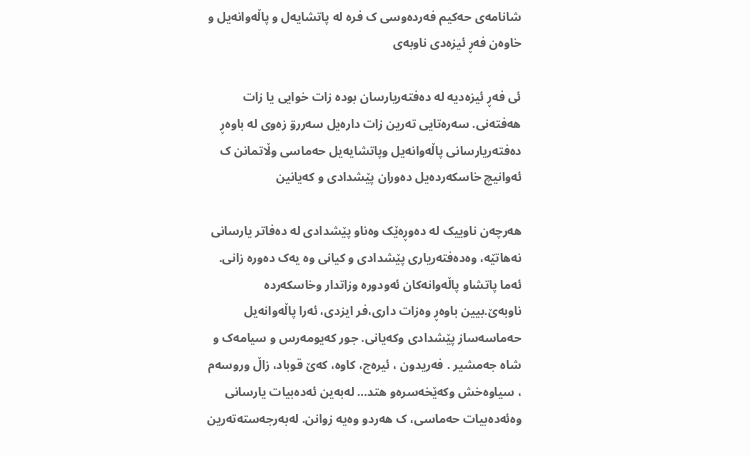شانامەی حەکیم فەردەوسی ک فرە لە پاتشایەل و پاڵەوانەیل و خاوەن فەڕ ئیزەدی ناوبەی

ئی فەڕ ئیزەدیە لە دەفتەریارسان بودە زات خوایی یا زات هەفتەنی. سەرەتایی تەرین زات دارەیل سەررۊ زەوی لە باوەڕ دەفتەریارسانی پاڵەوانەیل وپاتشایەیل حەماسی وڵاتمانن ک ئەوانیچ خاسکەردەیل دەوران پێشدادی و کەیانین

هەرچەن ناوییک لە دەوڕەێک وەناو پێشدادی لە دەفاتر یارسانی نەهاتێە، وەدەفتەریاری پێشدادی و کیانی وە یەک دەورە زانی. ئەما پاتشاو پاڵەوانەکان ئەودورە وزاتدار وخاسکەردە ناوبەێ.بیین باوەڕ وەزات داری،فر ایزدی، ئەرا پاڵەوانەیل حەماسەساز پێشدادی وکەیانی. جور کەیومەرس و سیامەک و شاە جەمشیر . فەریدون ، ئیرەج، کاوە، کەێ قوباد، زاڵ وروسەم ، سیاوەخش وکەێخەسرەو هتد… لەبەین ئەدەبیات یارسانی وەئەدەبیات حەماسی، ک هەردو وەیە زوانن. لەبەرجەستەتەرین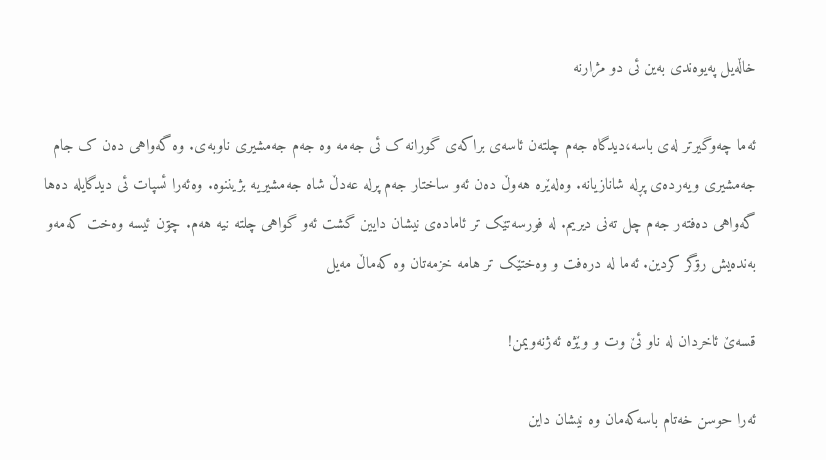خاڵەیل پەیوەندی بەین ئی دو مژارنە

ئەما چەوگیرتر لەی باسە،دیدگاە جەم چلتەن ئاسەی براکەی گورانە ک ئی جەمە وە جەم جەمشیری ناوبەی. وە گەواهی دەن ک جام جەمشیری ویەردەی پڕلە شانازیانە. وەلەێرە هەوڵ دەن ئەو ساختار جەم پرلە عەدڵ شاە جەمشیریە بژیننوە. وەئەرا ئسپات ئی دیدگایلە دەها گەواهی دەفتەر جەم چل تەنی دیریم. لە فورسەتێک تر ئامادەی نیشان دایین گشت ئەو گواهی چلتە نیە هەم. چۊن ئیسە وەخت کەمەو  بەندەیش رۊگر کردین. ئەما لە درەفت و وەختێک تر هامە خزمەتان وە کەماڵ مەیل

قسه‌ێ ئاخردان له‌ ناو ئێ وت و وێژه‌ ئه‌ژنه‌ویمن!

ئەرا حوسن خەتام باسەکەمان وە نیشان داین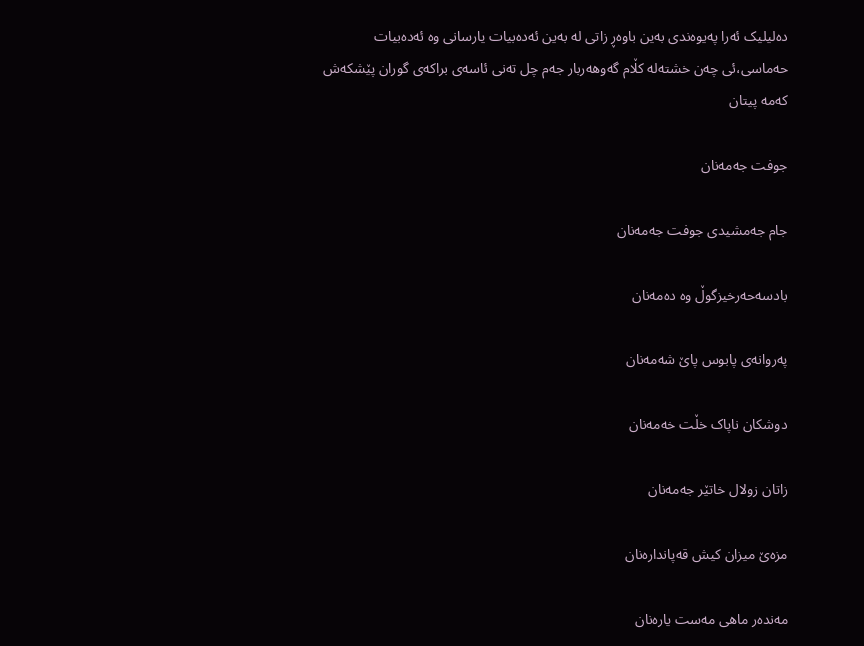دەلیلیک ئەرا پەیوەندی بەین باوەڕ زاتی لە بەین ئەدەبیات یارسانی وە ئەدەبیات حەماسی،ئی چەن خشتەلە کڵام گەوهەربار جەم چل تەنی ئاسەی براکەی گوران پێشکەش کەمە پیتان

جوفت جەمەنان

جام جەمشیدی جوفت جەمەنان

بادسەحەرخیزگوڵ وە دەمەنان

پەروانەی پابوس پاێ شەمەنان

دوشکان ناپاک خڵت خەمەنان

زاتان زولال خاتێر جەمەنان

مزەێ میزان کیش قەپاندارەنان

مەندەر ماهی مەست یارەنان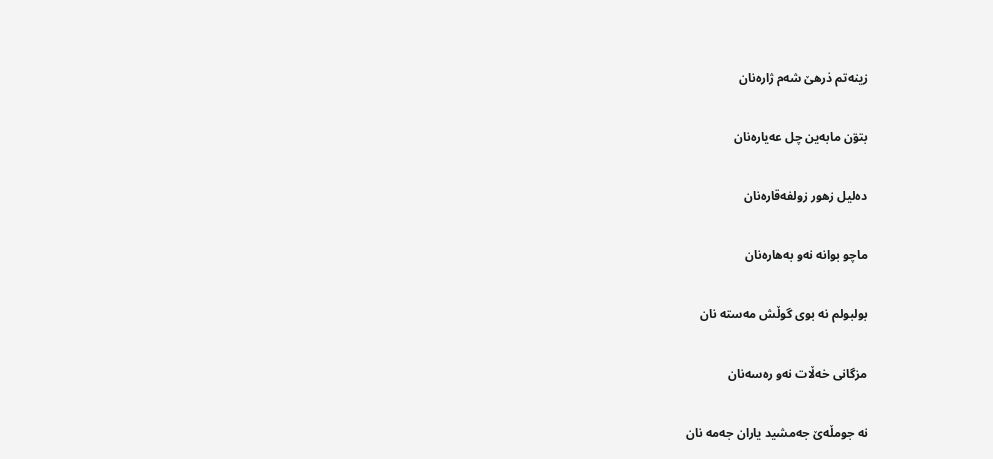زینەتم ذرهێ شەم ژارەنان

بتۊن مابەین چل عەیارەنان

دەلیل زهور زولفەقارەنان

ماچو بوانه نەو بەهارەنان

بولبولم نه بوی گوڵش مەستە نان

مزگانی خەڵات نەو رەسەنان

نه جومڵەێ جەمشید یاران جەمە نان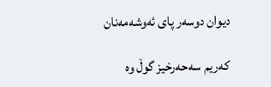دیوان دوسەر پای ئەوشەمەنان

کەریم سەحەرخیز گوڵ وە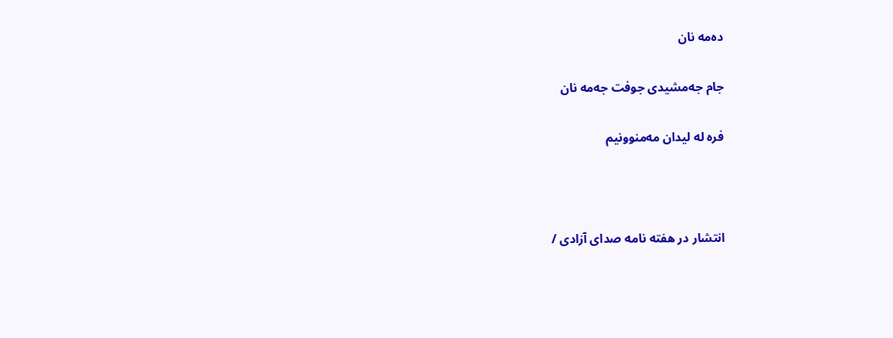دەمە نان

جام جەمشیدی جوفت جەمە نان

فره له لیدان مه‌منوونیم



انتشار در هفته نامه صدای آزادی /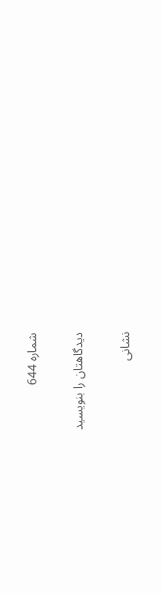شماره 644

دیدگاهتان را بنویسید

نشانی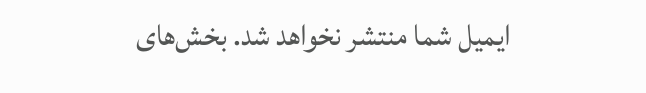ایمیل شما منتشر نخواهد شد. بخش‌های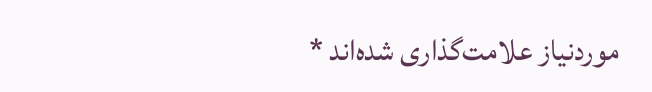موردنیاز علامت‌گذاری شده‌اند *